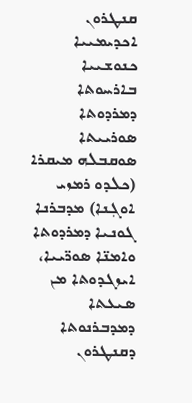ܩܢܛܪܘܢ ܐܟܕܝܡܝܝܐ ܟܢܘܫܝܝܐ ܒܐܪܚܘܬܐ ܕܡܪܕܘܬܐ ܣܘܪܝܝܬܐ
ܣܘܩܒܠܗ ܡܝܩܪܐ (ܟܠܕܘ ܪܡܙܝ ܐܘܓܼܢܐ) ܡܕܒܪܢܐ ܓܘܢܝܐ ܕܡܪܕܘܬܐ ܘܐܡܢ̈ܐ ܣܘܪ̈ܝܝܐ، ܐܝܙܓܕܘܬܐ ܡܢ ܣܝܥܬܐ ܕܡܕܒܪܢܘܬܐ ܕܩܢܛܪܘܢ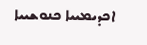ܐܟܕܝܡܝܝܐ ܟܢܘܫܝܝܐ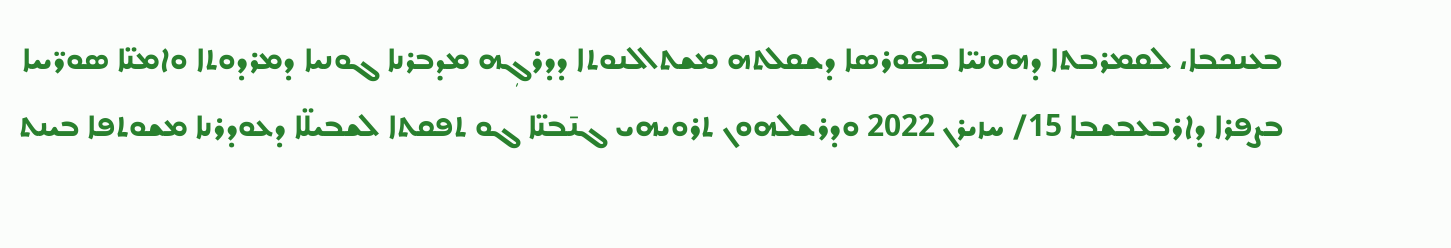ܒܥܢܟܒܐ، ܠܩܡܪܒܬܐ ܕܗܘܢܝ̈ܐ ܒܦܘܪܣܐ ܕܫܩܠܬܗ ܡܫܬܐܠܢܘܬܐ ܕܕܪܓܼܗ ܡܕܒܪܢܐ ܓܘܢܝܐ ܕܡܪܕܘܬܐ ܘܐܡܢ̈ܐ ܣܘܪ̈ܝܝܐ ܒܨܦܪܐ ܕܐܪܒܥܒܫܒܐ 15/ ܚܙܝܪܢ 2022 ܘܕܪܫܠܗܘܢ ܬܪܘܝܗܝ ܓܢ̄ܒܢ̈ܐ ܓܘ ܬܦܩܬܐ ܠܫܒܝܠ̈ܐ ܕܥܘܕܪܢܐ ܡܫܘܬܦܐ ܒܝܢܬ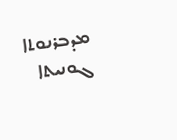ܡܕܒܪܢܘܬܐ ܓܘܢܝܬܐ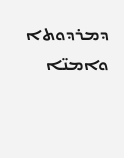ܕܡܪܕܘܬܐ ܘܐܡܢ̈ܐ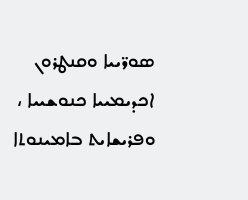ܣܘܪ̈ܝܝܐ ܘܩܢܛܪܘܢ ܐܟܕܝܡܝܝܐ ܟܢܘܫܝܝܐ ، ܘܦܪܝܫܐܝܬ ܒܐܡܝܢܘܬܐ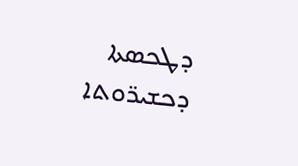ܕܛܟܣܬܐ ܕܟܫܝܪ̈ܘܬܐ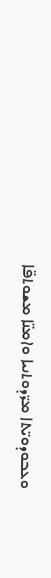ܘܥܒܘܕܘܝ̈ܬܐ ܡܪ̈ܕܘܬܢܝܐ ܘܐܡܢ̈ܐ ܡܫܘܬܦ̈ܐ